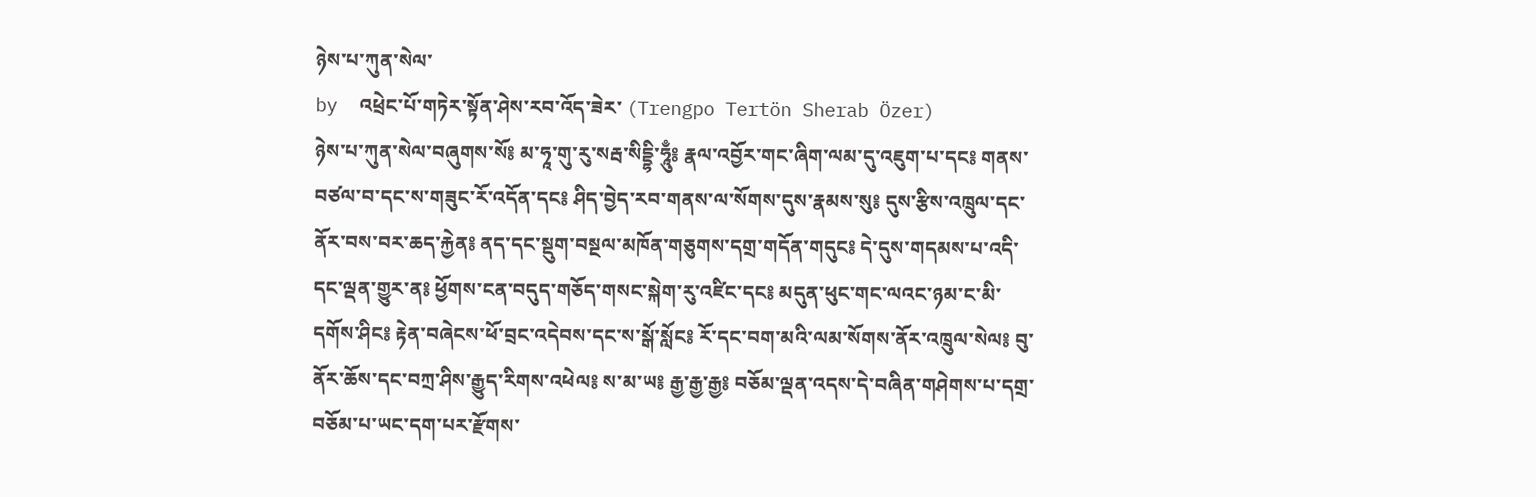ཉེས་པ་ཀུན་སེལ་
by  འཕྲེང་པོ་གཏེར་སྟོན་ཤེས་རབ་འོད་ཟེར་ (Trengpo Tertön Sherab Özer)
ཉེས་པ་ཀུན་སེལ་བཞུགས་སོ༔ མ་ཧཱ་གུ་རུ་སརྦ་སིདྡྷི་ཧཱུྃ༔ རྣལ་འབྱོར་གང་ཞིག་ལམ་དུ་འཇུག་པ་དང༔ གནས་བཙལ་བ་དང་ས་གཟུང་རོ་འདོན་དང༔ ཤིད་བྱེད་རབ་གནས་ལ་སོགས་དུས་རྣམས་སུ༔ དུས་རྩིས་འཁྲུལ་དང་ནོར་བས་བར་ཆད་རྐྱེན༔ ནད་དང་སྡུག་བསྔལ་མཁོན་གཅུགས་དགྲ་གདོན་གདུང༔ དེ་དུས་གདམས་པ་འདི་དང་ལྡན་གྱུར་ན༔ ཕྱོགས་ངན་བདུད་གཅོད་གསང་སྐེག་རུ་འཛིང་དང༔ མདུན་ཕུང་གང་ལའང་ཉམ་ང་མི་དགོས་ཤིང༔ རྟེན་བཞེངས་ཕོ་བྲང་འདེབས་དང་ས་སྒོ་སློང༔ རོ་དང་བག་མའི་ལམ་སོགས་ནོར་འཁྲུལ་སེལ༔ བུ་ནོར་ཆོས་དང་བཀྲ་ཤིས་རྒྱུད་རིགས་འཕེལ༔ ས་མ་ཡ༔ རྒྱ་རྒྱ་རྒྱ༔ བཅོམ་ལྡན་འདས་དེ་བཞིན་གཤེགས་པ་དགྲ་བཅོམ་པ་ཡང་དག་པར་རྫོགས་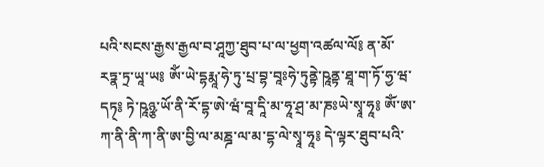པའི་སངས་རྒྱས་རྒྱལ་བ་ཤཱཀྱ་ཐུབ་པ་ལ་ཕྱག་འཚལ་ལོ༔ ན་མོ་རཏྣ་ཏྲ་ཡཱ་ཡ༔ ཨོཾ་ཡེ་དྷརྨཱ་ཧེ་ཏུ་པྲ་བྷ་བཱཿཧེ་ཏུནྟེ་ཥཱནྟ་ཐཱ་ག་ཏོ་ཧྱ་ཝ་དཏ྄༔ ཏེ་ཥཱཉྩ་ཡོ་ནི་རོ་དྷ་ཨེ་ཝཾ་བཱ་དཱི་མ་ཧཱ་ཤྲ་མ་ཎཿཡེ་སྭཱ་ཧཱ༔ ཨོཾ་ཨ་ཀ་ནི་ནི་ཀ་ནི་ཨ་བྱི་ལ་མཎྜ་ལ་མ་དྷ་ལེ་སྭཱ་ཧཱ༔ དེ་ལྟར་ཐུབ་པའི་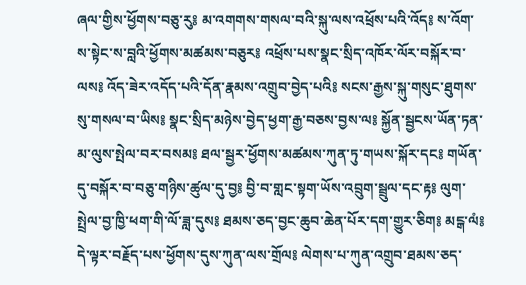ཞལ་གྱིས་ཕྱོགས་བཅུ་རུ༔ མ་འགགས་གསལ་བའི་སྐུ་ལས་འཕྲོས་པའི་འོད༔ ས་འོག་ས་སྟེང་ས་བླའི་ཕྱོགས་མཚམས་བཅུར༔ འཕྲོས་པས་སྣང་སྲིད་འཁོར་ལོར་བསྐོར་བ་ལས༔ འོད་ཟེར་འདོད་པའི་དོན་རྣམས་འགྲུབ་བྱེད་པའི༔ སངས་རྒྱས་སྐུ་གསུང་ཐུགས་སུ་གསལ་བ་ཡིས༔ སྣང་སྲིད་མཉེས་བྱེད་ཕྱག་རྒྱ་བཅས་བྱས་ལ༔ སྐྱོན་སྦྱངས་ཡོན་ཏན་མ་ལུས་སྤེལ་བར་བསམ༔ ཐལ་སྦྱར་ཕྱོགས་མཚམས་ཀུན་ཏུ་གཡས་སྐོར་དང༔ གཡོན་དུ་བསྐོར་བ་བཅུ་གཉིས་ཚུལ་དུ་བྱ༔ བྱི་བ་གླང་སྟག་ཡོས་འབྲུག་སྦྲུལ་དང་རྟ༔ ལུག་སྤྲེལ་བྱ་ཁྱི་ཕག་གི་ལོ་ཟླ་དུས༔ ཐམས་ཅད་བྱང་ཆུབ་ཆེན་པོར་དག་གྱུར་ཅིག༔ མངྒ་ལཾ༔ དེ་ལྟར་བརྗོད་པས་ཕྱོགས་དུས་ཀུན་ལས་གྲོལ༔ ལེགས་པ་ཀུན་འགྲུབ་ཐམས་ཅད་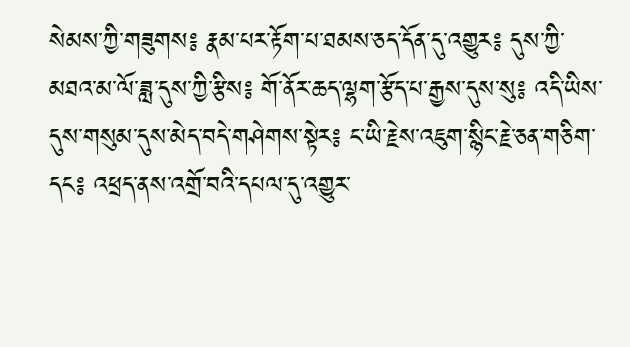སེམས་ཀྱི་གཟུགས༔ རྣམ་པར་རྟོག་པ་ཐམས་ཅད་དོན་དུ་འགྱུར༔ དུས་ཀྱི་མཐའ་མ་ལོ་ཟླ་དུས་ཀྱི་རྩིས༔ གོ་ནོར་ཆད་ལྷག་རྩོད་པ་རྒྱས་དུས་སུ༔ འདི་ཡིས་དུས་གསུམ་དུས་མེད་བདེ་གཤེགས་སྟེར༔ ང་ཡི་རྗེས་འཇུག་སྙིང་རྗེ་ཅན་གཅིག་དང༔ འཕྲད་ནས་འགྲོ་བའི་དཔལ་དུ་འགྱུར་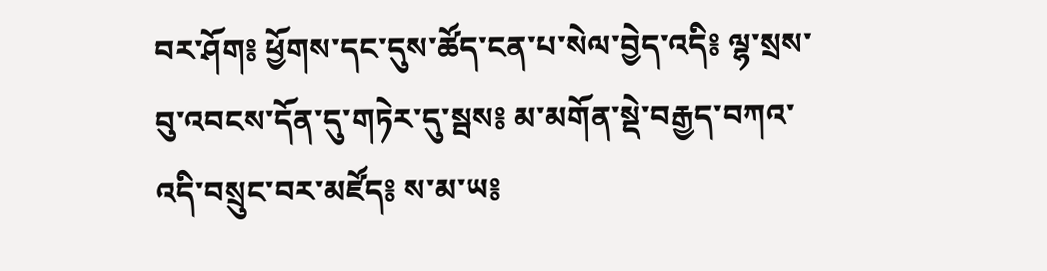བར་ཤོག༔ ཕྱོགས་དང་དུས་ཚོད་ངན་པ་སེལ་བྱེད་འདི༔ ལྷ་སྲས་བུ་འབངས་དོན་དུ་གཏེར་དུ་སྦས༔ མ་མགོན་སྡེ་བརྒྱད་བཀའ་འདི་བསྲུང་བར་མཛོད༔ ས་མ་ཡ༔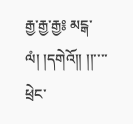རྒྱ་རྒྱ་རྒྱ༔ མངྒ་ལཾ། །དགེའོ།། །།་་་་ཕྲེང་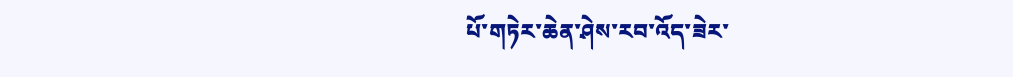པོ་གཏེར་ཆེན་ཤེས་རབ་འོད་ཟེར་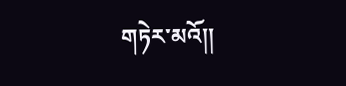གཏེར་མའོ།།